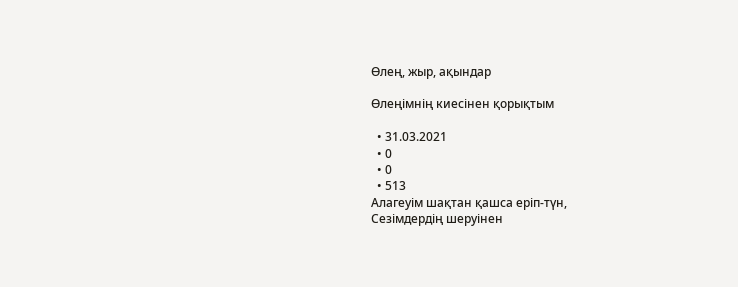Өлең, жыр, ақындар

Өлеңімнің киесінен қорықтым

  • 31.03.2021
  • 0
  • 0
  • 513
Алагеуім шақтан қашса еріп-түн,
Сезімдердің шеруінен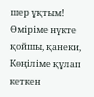шер ұқтым!
Өміріме нүкте қойшы, қанеки,
Көңіліме құлап кеткен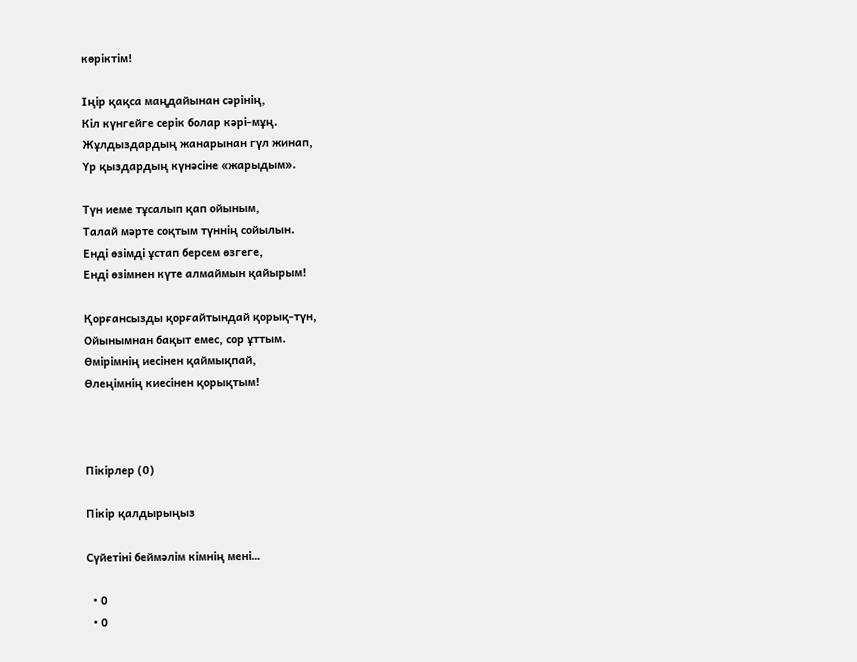көріктім!

Іңір қақса маңдайынан сәрінің,
Кіл күнгейге серік болар кәрі-мұң.
Жұлдыздардың жанарынан гүл жинап,
Үр қыздардың күнәсіне «жарыдым».

Түн иеме тұсалып қап ойыным,
Талай мәрте соқтым түннің сойылын.
Енді өзімді ұстап берсем өзгеге,
Енді өзімнен күте алмаймын қайырым!

Қорғансызды қорғайтындай қорық-түн,
Ойынымнан бақыт емес, сор ұттым.
Өмірімнің иесінен қаймықпай,
Өлеңімнің киесінен қорықтым!



Пікірлер (0)

Пікір қалдырыңыз

Сүйетіні беймәлім кімнің мені…

  • 0
  • 0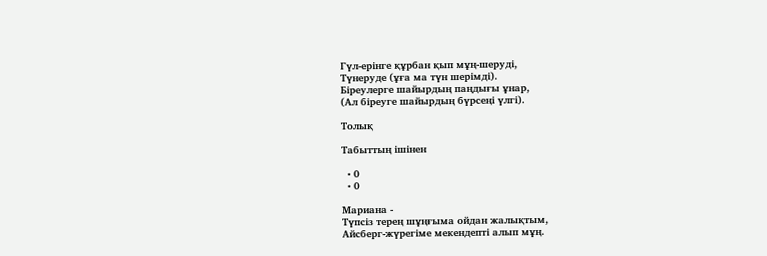Гүл-ерінге құрбан қып мұң-шеруді,
Түнеруде (ұға ма түн шерімді).
Біреулерге шайырдың паңдығы ұнар,
(Ал біреуге шайырдың бүрсеңі үлгі).

Толық

Табыттың ішінен

  • 0
  • 0

Мариана -
Түпсіз терең шұңғыма ойдан жалықтым,
Айсберг-жүрегіме мекендепті алып мұң.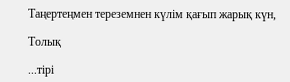Таңертеңмен тереземнен күлім қағып жарық күн,

Толық

...тірі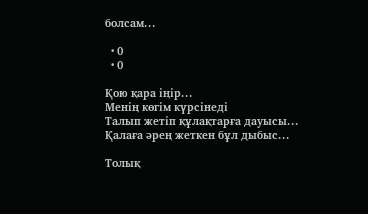болсам...

  • 0
  • 0

Қою қара іңір...
Менің көгім күрсінеді
Талып жетіп құлақтарға дауысы...
Қалаға әрең жеткен бұл дыбыс...

Толық